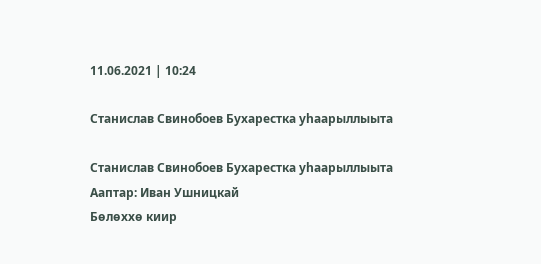11.06.2021 | 10:24

Станислав Свинобоев Бухарестка уһаарыллыыта

Станислав Свинобоев Бухарестка уһаарыллыыта
Ааптар: Иван Ушницкай
Бөлөххө киир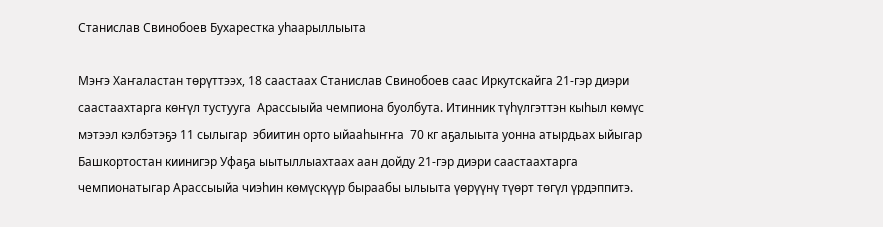Станислав Свинобоев Бухарестка уһаарыллыыта

Мэҥэ Хаҥаластан төрүттээх, 18 саастаах Станислав Свинобоев саас Иркутскайга 21-гэр диэри саастаахтарга көҥүл тустууга  Арассыыйа чемпиона буолбута. Итинник түһүлгэттэн кыһыл көмүс мэтээл кэлбэтэҕэ 11 сылыгар  эбиитин орто ыйааһыҥҥа  70 кг аҕалыыта уонна атырдьах ыйыгар Башкортостан киинигэр Уфаҕа ыытыллыахтаах аан дойду 21-гэр диэри саастаахтарга чемпионатыгар Арассыыйа чиэһин көмүскүүр быраабы ылыыта үөрүүнү түөрт төгүл үрдэппитэ.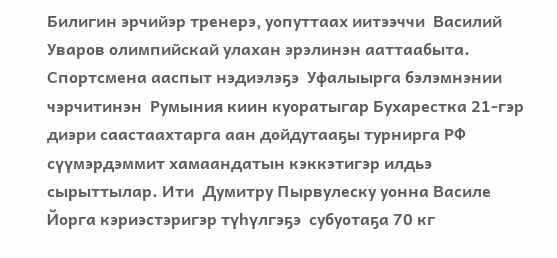Билигин эрчийэр тренерэ, уопуттаах иитээччи  Василий Уваров олимпийскай улахан эрэлинэн ааттаабыта. Спортсмена ааспыт нэдиэлэҕэ  Уфалыырга бэлэмнэнии чэрчитинэн  Румыния киин куоратыгар Бухарестка 21-гэр диэри саастаахтарга аан дойдутааҕы турнирга РФ сүүмэрдэммит хамаандатын кэккэтигэр илдьэ сырыттылар. Ити  Думитру Пырвулеску уонна Василе Йорга кэриэстэригэр түһүлгэҕэ  субуотаҕа 70 кг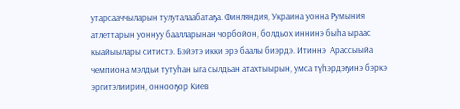утарсааччыларын тулуталаабатаҕа. Финляндия, Украина уонна Румыния атлеттарын уоннуу баалларынан чорбойон, болдьох иннинэ быһа ыраас кыайыылары ситистэ. Бэйэтэ икки эрэ баалы биэрдэ. Итиннэ  Арассыыйа чемпиона мэлдьи тутуһан ыга сылдьан атахтыырын, умса түһэрдэҕинэ бэркэ эргитэлиирин, оннооҕор Киев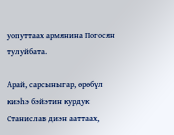уопуттаах армянина Погосян тулуйбата.

Арай, сарсыныгар, өрөбүл киэһэ бэйэтин курдук  Станислав диэн ааттаах,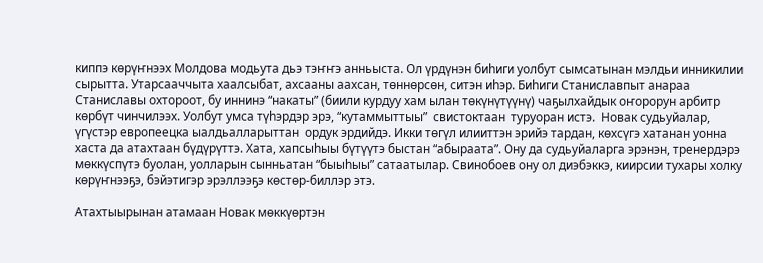киппэ көрүҥнээх Молдова модьута дьэ тэҥҥэ анньыста. Ол үрдүнэн биһиги уолбут сымсатынан мэлдьи инникилии сырытта. Утарсааччыта хаалсыбат, ахсааны аахсан, төннөрсөн, ситэн иһэр. Биһиги Станиславпыт анараа Станиславы охтороот, бу иннинэ “накаты” (биили курдуу хам ылан төкүнүтүүнү) чаҕылхайдык оҥорорун арбитр көрбүт чинчилээх. Уолбут умса түһэрдэр эрэ, “кутаммыттыы”  свистоктаан  туруоран истэ.  Новак судьуйалар, үгүстэр европеецка ыалдьалларыттан  ордук эрдийдэ. Икки төгүл илииттэн эрийэ тардан, көхсүгэ хатанан уонна хаста да атахтаан бүдүрүттэ. Хата, хапсыһыы бүтүүтэ быстан “абыраата”. Ону да судьуйаларга эрэнэн, тренердэрэ мөккүспүтэ буолан, уолларын сынньатан “быыһыы” сатаатылар. Свинобоев ону ол диэбэккэ, киирсии тухары холку көрүҥнээҕэ, бэйэтигэр эрэллээҕэ көстөр-биллэр этэ.

Атахтыырынан атамаан Новак мөккүөртэн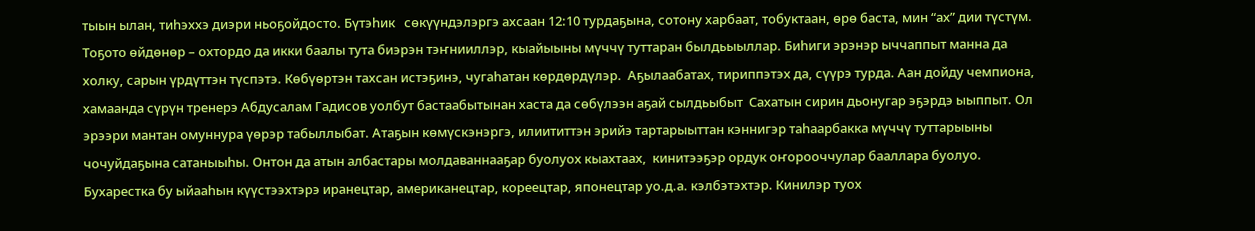тыын ылан, тиһэххэ диэри ньоҕойдосто. Бүтэһик   сөкүүндэлэргэ ахсаан 12:10 турдаҕына, сотону харбаат, тобуктаан, өрө баста, мин “ах” дии түстүм. Тоҕото өйдөнөр – охтордо да икки баалы тута биэрэн тэҥнииллэр, кыайыыны мүччү туттаран былдьыыллар. Биһиги эрэнэр ыччаппыт манна да холку, сарын үрдүттэн түспэтэ. Көбүөртэн тахсан истэҕинэ, чугаһатан көрдөрдүлэр.  Аҕылаабатах, тириппэтэх да, сүүрэ турда. Аан дойду чемпиона, хамаанда сүрүн тренерэ Абдусалам Гадисов уолбут бастаабытынан хаста да сөбүлээн аҕай сылдьыбыт  Сахатын сирин дьонугар эҕэрдэ ыыппыт. Ол эрээри мантан омуннура үөрэр табыллыбат. Атаҕын көмүскэнэргэ, илиититтэн эрийэ тартарыыттан кэннигэр таһаарбакка мүччү туттарыыны чочуйдаҕына сатаныыһы. Онтон да атын албастары молдаваннааҕар буолуох кыахтаах,  кинитээҕэр ордук оҥорооччулар бааллара буолуо. Бухарестка бу ыйааһын күүстээхтэрэ иранецтар, американецтар, кореецтар, японецтар уо.д.а. кэлбэтэхтэр. Кинилэр туох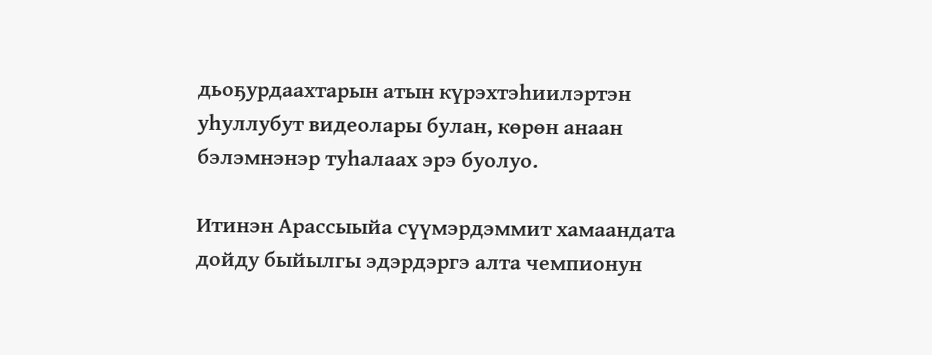дьоҕурдаахтарын атын күрэхтэһиилэртэн уһуллубут видеолары булан, көрөн анаан бэлэмнэнэр туһалаах эрэ буолуо.

Итинэн Арассыыйа сүүмэрдэммит хамаандата дойду быйылгы эдэрдэргэ алта чемпионун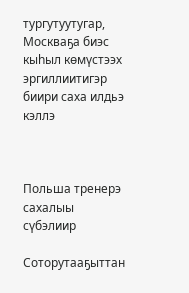тургутуутугар, Москваҕа биэс кыһыл көмүстээх эргиллиитигэр биири саха илдьэ кэллэ



Польша тренерэ сахалыы сүбэлиир

Соторутааҕыттан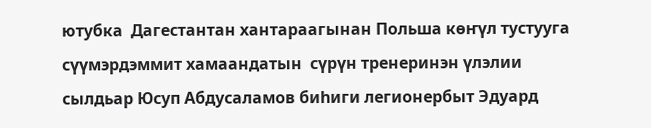ютубка  Дагестантан хантараагынан Польша көҥүл тустууга сүүмэрдэммит хамаандатын  сүрүн тренеринэн үлэлии сылдьар Юсуп Абдусаламов биһиги легионербыт Эдуард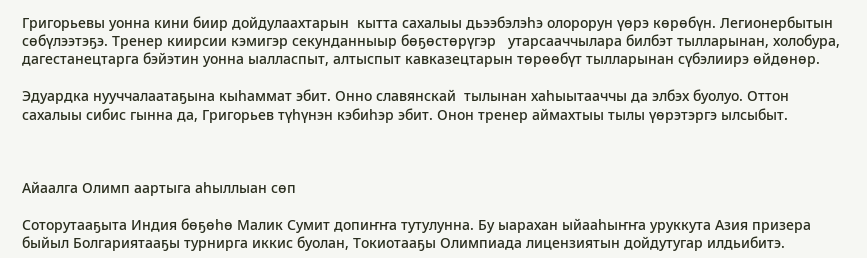Григорьевы уонна кини биир дойдулаахтарын  кытта сахалыы дьээбэлэһэ олорорун үөрэ көрөбүн. Легионербытын сөбүлээтэҕэ. Тренер киирсии кэмигэр секунданныыр бөҕөстөрүгэр   утарсааччылара билбэт тылларынан, холобура, дагестанецтарга бэйэтин уонна ыалласпыт, алтыспыт кавказецтарын төрөөбүт тылларынан сүбэлиирэ өйдөнөр.

Эдуардка нууччалаатаҕына кыһаммат эбит. Онно славянскай  тылынан хаһыытааччы да элбэх буолуо. Оттон сахалыы сибис гынна да, Григорьев түһүнэн кэбиһэр эбит. Онон тренер аймахтыы тылы үөрэтэргэ ылсыбыт.



Айаалга Олимп аартыга аһыллыан сөп

Соторутааҕыта Индия бөҕөһө Малик Сумит допиҥҥа тутулунна. Бу ыарахан ыйааһыҥҥа уруккута Азия призера быйыл Болгариятааҕы турнирга иккис буолан, Токиотааҕы Олимпиада лицензиятын дойдутугар илдьибитэ.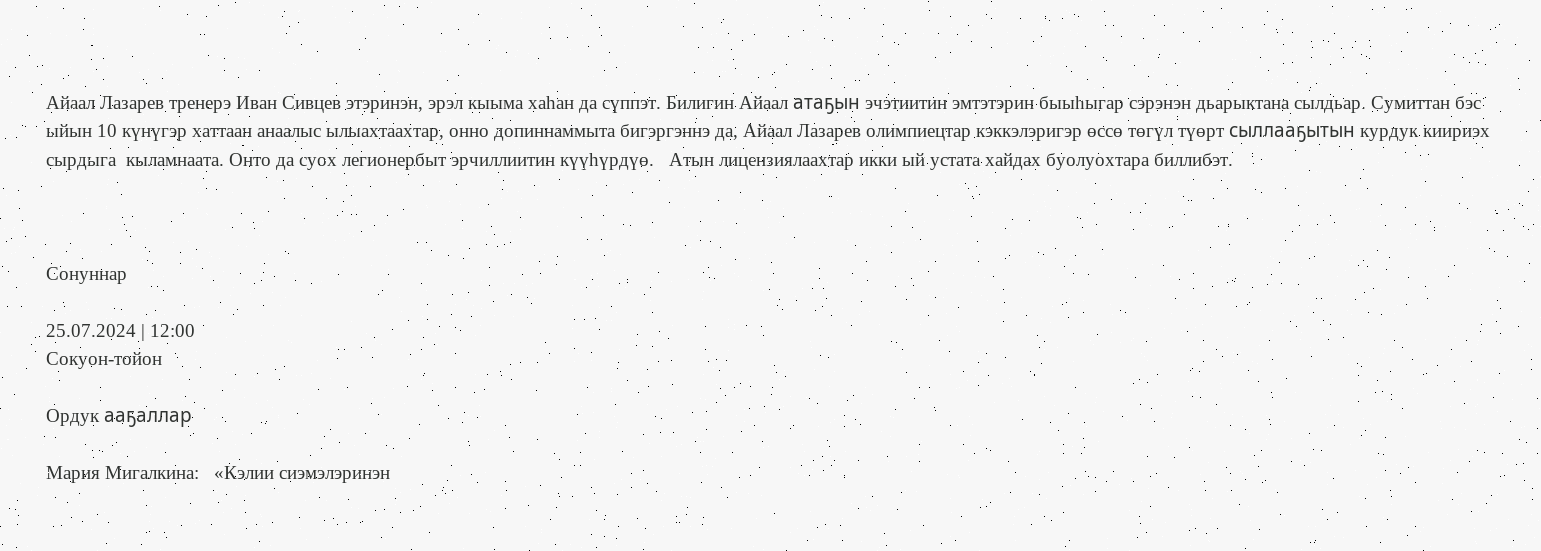Айаал Лазарев тренерэ Иван Сивцев этэринэн, эрэл кыыма хаһан да сүппэт. Билигин Айаал атаҕын эчэтиитин эмтэтэрин быыһыгар сэрэнэн дьарыктана сылдьар. Сумиттан бэс ыйын 10 күнүгэр хаттаан анаалыс ылыахтаахтар, онно допиннаммыта бигэргэннэ да, Айаал Лазарев олимпиецтар кэккэлэригэр өссө төгүл түөрт сыллааҕытын курдук киириэх сырдыга  кыламнаата. Онто да суох легионербыт эрчиллиитин күүһүрдүө.   Атын лицензиялаахтар икки ый устата хайдах буолуохтара биллибэт.



Сонуннар

25.07.2024 | 12:00
Сокуон-тойон

Ордук ааҕаллар

Мария Мигалкина:   «Кэлии сиэмэлэринэн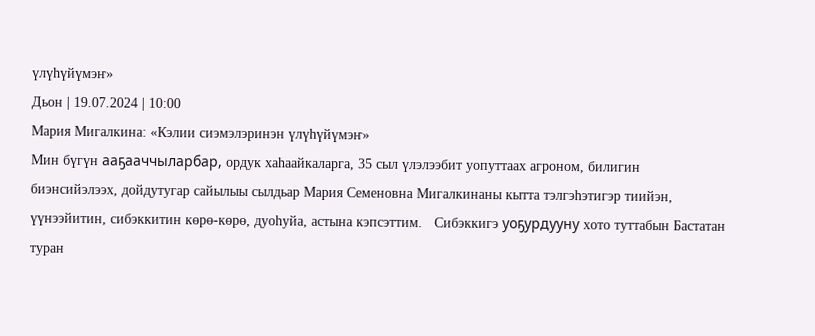үлүһүйүмэҥ»
Дьон | 19.07.2024 | 10:00
Мария Мигалкина: «Кэлии сиэмэлэринэн үлүһүйүмэҥ»
Мин бүгүн ааҕааччыларбар, ордук хаһаайкаларга, 35 сыл үлэлээбит уопуттаах агроном, билигин биэнсийэлээх, дойдутугар сайылыы сылдьар Мария Семеновна Мигалкинаны кытта тэлгэһэтигэр тиийэн, үүнээйитин, сибэккитин көрө-көрө, дуоһуйа, астына кэпсэттим.   Сибэккигэ уоҕурдууну хото туттабын Бастатан туран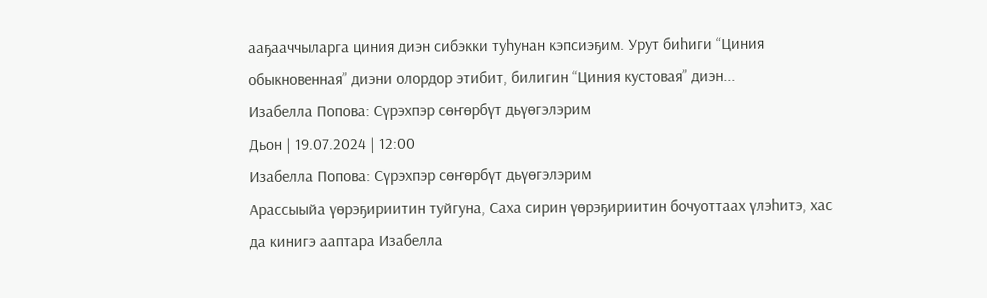ааҕааччыларга циния диэн сибэкки туһунан кэпсиэҕим. Урут биһиги “Циния обыкновенная” диэни олордор этибит, билигин “Циния кустовая” диэн...
Изабелла Попова: Сүрэхпэр сөҥөрбүт дьүөгэлэрим
Дьон | 19.07.2024 | 12:00
Изабелла Попова: Сүрэхпэр сөҥөрбүт дьүөгэлэрим
Арассыыйа үөрэҕириитин туйгуна, Саха сирин үөрэҕириитин бочуоттаах үлэһитэ, хас да кинигэ ааптара Изабелла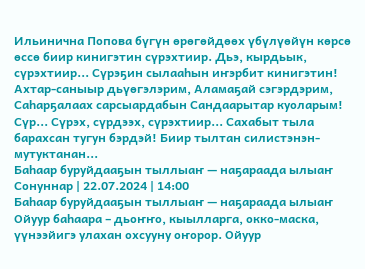Ильинична Попова бүгүн өрөгөйдөөх үбүлүөйүн көрсө өссө биир кинигэтин сүрэхтиир. Дьэ, кырдьык, сүрэхтиир... Сүрэҕин сылааһын иҥэрбит кинигэтин!   Ахтар-саныыр дьүөгэлэрим, Аламаҕай сэгэрдэрим, Саһарҕалаах сарсыардабын Сандаарытар куоларым!   Сүр... Сүрэх, сүрдээх, сүрэхтиир... Сахабыт тыла барахсан тугун бэрдэй! Биир тылтан силистэнэн-мутуктанан...
Баһаар буруйдааҕын тыллыаҥ — наҕараада ылыаҥ
Сонуннар | 22.07.2024 | 14:00
Баһаар буруйдааҕын тыллыаҥ — наҕараада ылыаҥ
Ойуур баһаара – дьоҥҥо, кыылларга, окко-маска, үүнээйигэ улахан охсууну оҥорор. Ойуур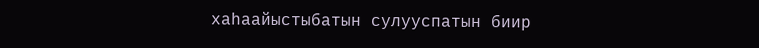хаһаайыстыбатын сулууспатын биир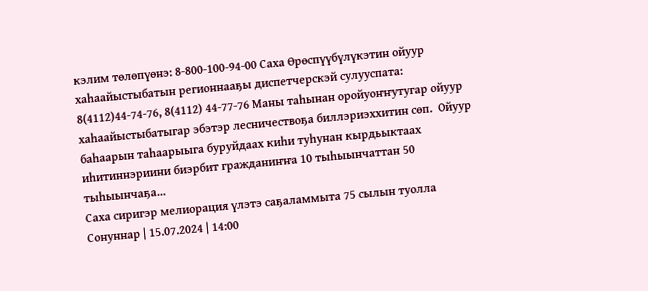кэлим төлөпүөнэ: 8-800-100-94-00 Саха Өрөспүүбүлүкэтин ойуур хаһаайыстыбатын регионнааҕы диспетчерскэй сулууспата: 8(4112)44-74-76, 8(4112) 44-77-76 Маны таһынан оройуоҥҥутугар ойуур хаһаайыстыбатыгар эбэтэр лесничествоҕа биллэриэххитин сөп.  Ойуур баһаарын таһаарыыга буруйдаах киһи туһунан кырдьыктаах иһитиннэриини биэрбит гражданиҥҥа 10 тыһыынчаттан 50 тыһыынчаҕа...
Саха сиригэр мелиорация үлэтэ саҕаламмыта 75 сылын туолла
Сонуннар | 15.07.2024 | 14:00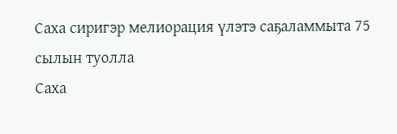Саха сиригэр мелиорация үлэтэ саҕаламмыта 75 сылын туолла
Саха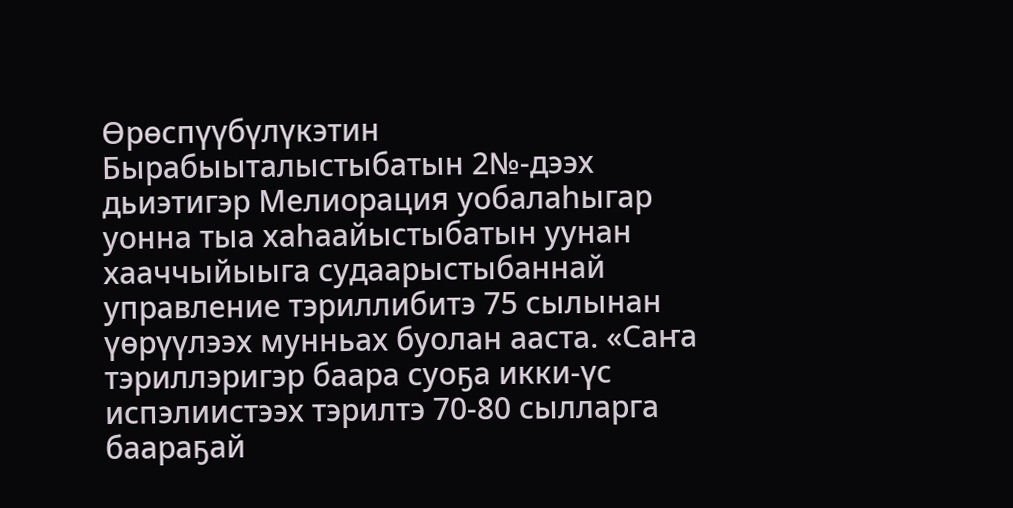Өрөспүүбүлүкэтин Бырабыыталыстыбатын 2№-дээх дьиэтигэр Мелиорация уобалаһыгар уонна тыа хаһаайыстыбатын уунан хааччыйыыга судаарыстыбаннай управление тэриллибитэ 75 сылынан үөрүүлээх мунньах буолан ааста. «Саҥа тэриллэригэр баара суоҕа икки-үс испэлиистээх тэрилтэ 70-80 сылларга баараҕай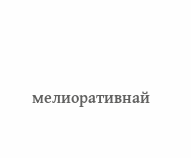мелиоративнай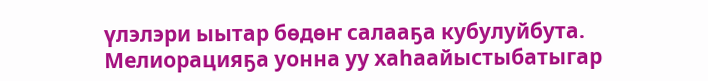үлэлэри ыытар бөдөҥ салааҕа кубулуйбута. Мелиорацияҕа уонна уу хаһаайыстыбатыгар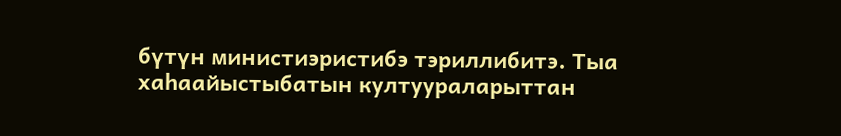бүтүн министиэристибэ тэриллибитэ. Тыа хаһаайыстыбатын култуураларыттан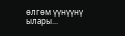өлгөм үүнүүнү ылары...